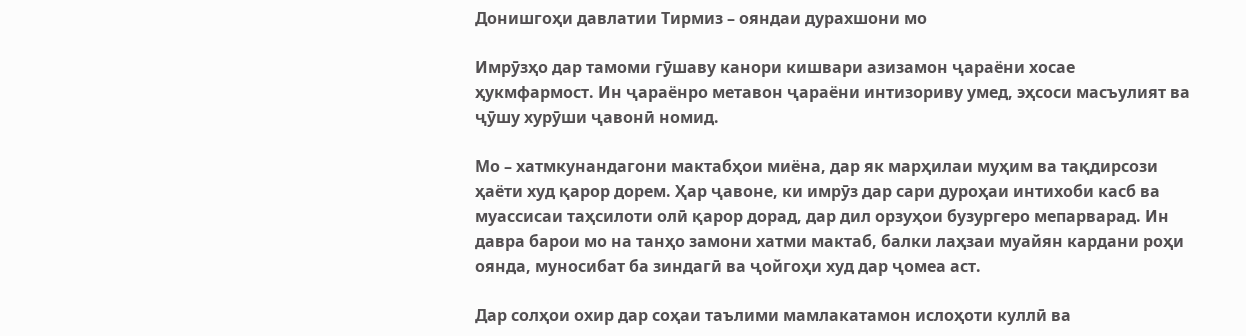Донишгоҳи давлатии Тирмиз – ояндаи дурахшони мо

Имрӯзҳо дар тамоми гӯшаву канори кишвари азизамон ҷараёни хосае ҳукмфармост. Ин ҷараёнро метавон ҷараёни интизориву умед, эҳсоси масъулият ва ҷӯшу хурӯши ҷавонӣ номид.

Мо – хатмкунандагони мактабҳои миёна, дар як марҳилаи муҳим ва тақдирсози ҳаёти худ қарор дорем. Ҳар ҷавоне, ки имрӯз дар сари дуроҳаи интихоби касб ва муассисаи таҳсилоти олӣ қарор дорад, дар дил орзуҳои бузургеро мепарварад. Ин давра барои мо на танҳо замони хатми мактаб, балки лаҳзаи муайян кардани роҳи оянда, муносибат ба зиндагӣ ва ҷойгоҳи худ дар ҷомеа аст.

Дар солҳои охир дар соҳаи таълими мамлакатамон ислоҳоти куллӣ ва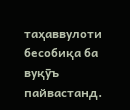таҳаввулоти бесобиқа ба вуқӯъ пайвастанд.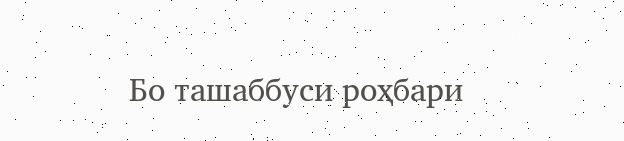Бо ташаббуси роҳбари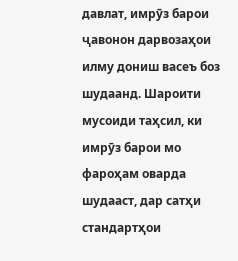давлат, имрӯз барои ҷавонон дарвозаҳои илму дониш васеъ боз шудаанд. Шароити мусоиди таҳсил, ки имрӯз барои мо фароҳам оварда шудааст, дар сатҳи стандартҳои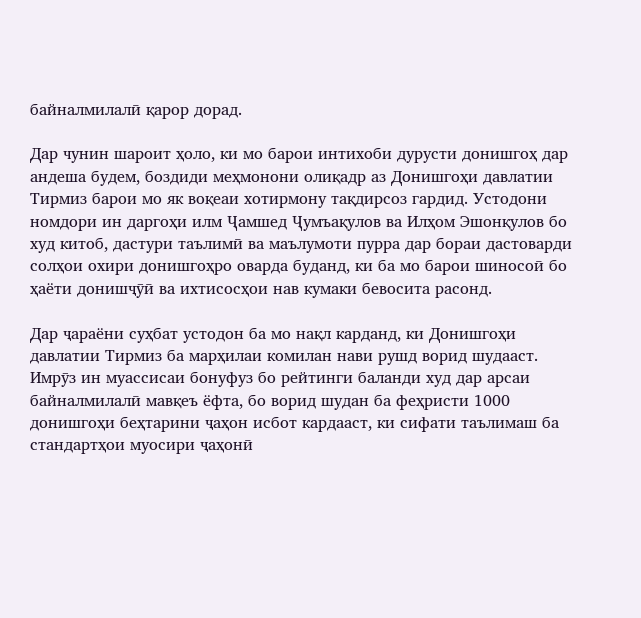байналмилалӣ қарор дорад.

Дар чунин шароит ҳоло, ки мо барои интихоби дурусти донишгоҳ дар андеша будем, боздиди меҳмонони олиқадр аз Донишгоҳи давлатии Тирмиз барои мо як воқеаи хотирмону тақдирсоз гардид. Устодони номдори ин даргоҳи илм Ҷамшед Ҷумъақулов ва Илҳом Эшонқулов бо худ китоб, дастури таълимӣ ва маълумоти пурра дар бораи дастоварди солҳои охири донишгоҳро оварда буданд, ки ба мо барои шиносоӣ бо ҳаёти донишҷӯӣ ва ихтисосҳои нав кумаки бевосита расонд.

Дар ҷараёни суҳбат устодон ба мо нақл карданд, ки Донишгоҳи давлатии Тирмиз ба марҳилаи комилан нави рушд ворид шудааст. Имрӯз ин муассисаи бонуфуз бо рейтинги баланди худ дар арсаи байналмилалӣ мавқеъ ёфта, бо ворид шудан ба феҳристи 1000 донишгоҳи беҳтарини ҷаҳон исбот кардааст, ки сифати таълимаш ба стандартҳои муосири ҷаҳонӣ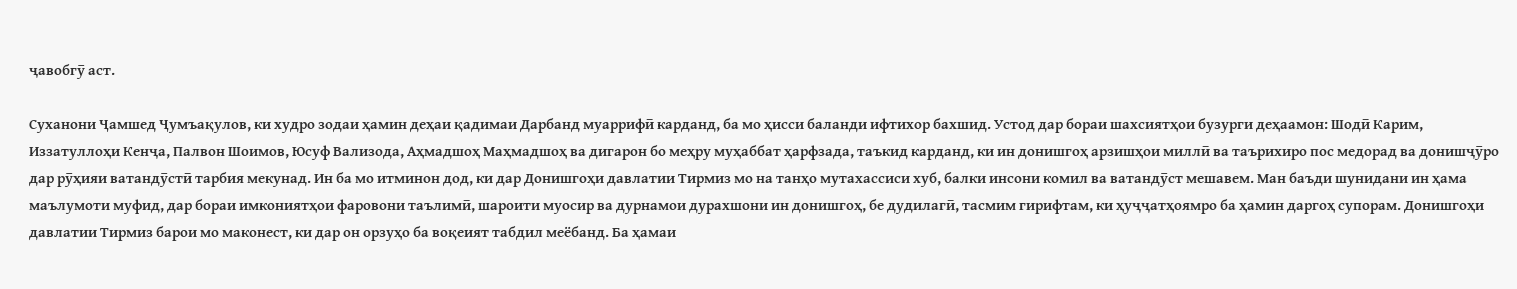ҷавобгӯ аст.

Суханони Ҷамшед Ҷумъақулов, ки худро зодаи ҳамин деҳаи қадимаи Дарбанд муаррифӣ карданд, ба мо ҳисси баланди ифтихор бахшид. Устод дар бораи шахсиятҳои бузурги деҳаамон: Шодӣ Карим, Иззатуллоҳи Кенҷа, Палвон Шоимов, Юсуф Вализода, Аҳмадшоҳ Маҳмадшоҳ ва дигарон бо меҳру муҳаббат ҳарфзада, таъкид карданд, ки ин донишгоҳ арзишҳои миллӣ ва таърихиро пос медорад ва донишҷӯро дар рӯҳияи ватандӯстӣ тарбия мекунад. Ин ба мо итминон дод, ки дар Донишгоҳи давлатии Тирмиз мо на танҳо мутахассиси хуб, балки инсони комил ва ватандӯст мешавем. Ман баъди шунидани ин ҳама маълумоти муфид, дар бораи имкониятҳои фаровони таълимӣ, шароити муосир ва дурнамои дурахшони ин донишгоҳ, бе дудилагӣ, тасмим гирифтам, ки ҳуҷҷатҳоямро ба ҳамин даргоҳ супорам. Донишгоҳи давлатии Тирмиз барои мо маконест, ки дар он орзуҳо ба воқеият табдил меёбанд. Ба ҳамаи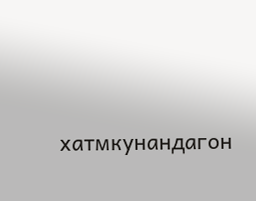хатмкунандагон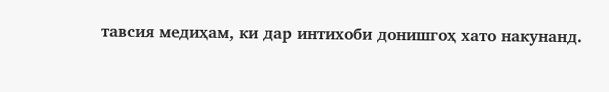тавсия медиҳам, ки дар интихоби донишгоҳ хато накунанд.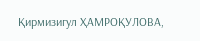Қирмизигул ҲАМРОҚУЛОВА,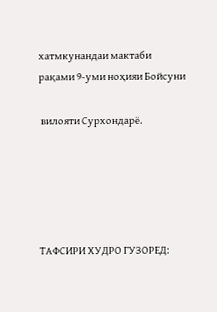хатмкунандаи мактаби рақами 9-уми ноҳияи Бойсуни

 вилояти Сурхондарё.





ТАФСИРИ ХУДРО ГУЗОРЕД: